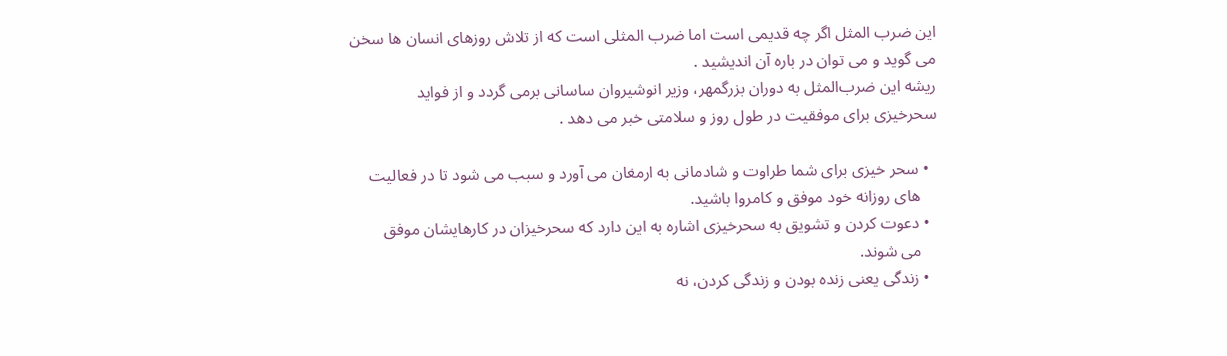این ضرب المثل اگر چه قدیمی است اما ضرب المثلی است که از تلاش روزهای انسان ها سخن
می گوید و می توان در باره آن اندیشید .
ریشه این ضرب‌المثل به دوران بزرگمهر، وزیر انوشیروان ساسانی برمی ‌گردد و از فواید
سحرخیزی برای موفقیت در طول روز و سلامتی خبر می ‌دهد .

  • سحر خیزی برای شما طراوت و شادمانی به ارمغان می ‌آورد و سبب می شود تا در فعالیت
    های روزانه خود موفق و کامروا باشید.
  • دعوت کردن و تشویق به سحرخیزی اشاره به این دارد که سحرخیزان در کارهایشان موفق
    می ‌شوند.
  • زندگی یعنی زنده بودن و زندگی کردن، نه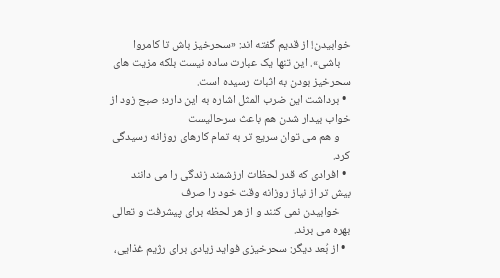خوابیدن! از قدیم گفته اند: «سحرخیز باش تا کامروا
    باشی». این تنها یک عبارت ساده نیست بلکه مزیت های سحرخیز بودن به اثبات رسیده است.
  • برداشت این ضرب المثل اشاره به این دارد؛ صبح زود از خواب بیدار شدن هم باعث سرحالیست
    و هم می توان سریع تر به تمام کارهای روزانه رسیدگی کرد.
  • افرادی که قدر لحظات ارزشمند زندگی را می دانند بیش تر از نیاز روزانه وقت خود را صرف
    خوابیدن نمی کنند و از هر لحظه برای پیشرفت و تعالی بهره می برند.
  • از بُعد دیگر: سحرخیزی فواید زیادی برای رژیم غذایی،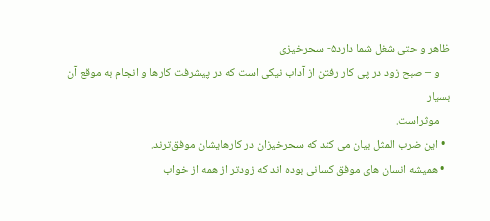ظاهر و حتی شغل شما دارد۵- سحرخیزی
    و – صبح زود در پی کار رفتن از آداب نیکی است که در پیشرفت کارها و انجام به موقع آن بسیار
    موثراست.
  • این ضرب المثل بیان می کند که سحرخیزان در کارهایشان موفق‌ترند.
  • همیشه انسان های موفق کسانی بوده اند که زودتر از همه از خواب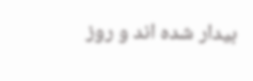بیدار شده اند و روز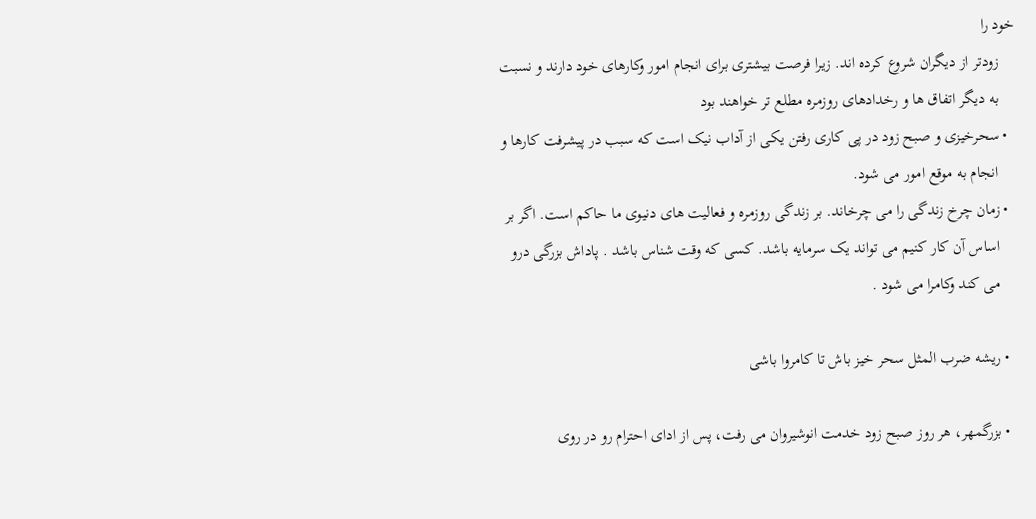خود را
    زودتر از دیگران شروع کرده اند. زیرا فرصت بیشتری برای انجام امور وکارهای خود دارند و نسبت
    به دیگر اتفاق ها و رخدادهای روزمره مطلع تر خواهند بود
  • سحرخیزی و صبح زود در پی کاری رفتن یکی از آداب نیک است که سبب در پیشرفت کارها و
    انجام به موقع امور می ‌شود.
  • زمان چرخ زندگی را می چرخاند. بر زندگی روزمره و فعالیت های دنیوی ما حاکم است. اگر بر
    اساس آن کار کنیم می تواند یک سرمایه باشد. کسی که وقت شناس باشد . پاداش بزرگی درو
    می کند وکامرا می شود .

  • ریشه ضرب المثل سحر خیز باش تا کامروا باشی

  • بزرگمهر، هر روز صبح زود خدمت انوشیروان می رفت، پس از ادای احترام رو در روی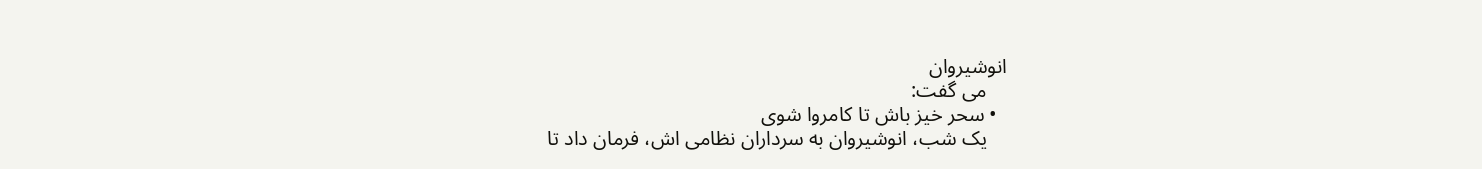انوشیروان
    می گفت:
  • سحر خیز باش تا کامروا شوی
    یک شب، انوشیروان به سرداران نظامی اش، فرمان داد تا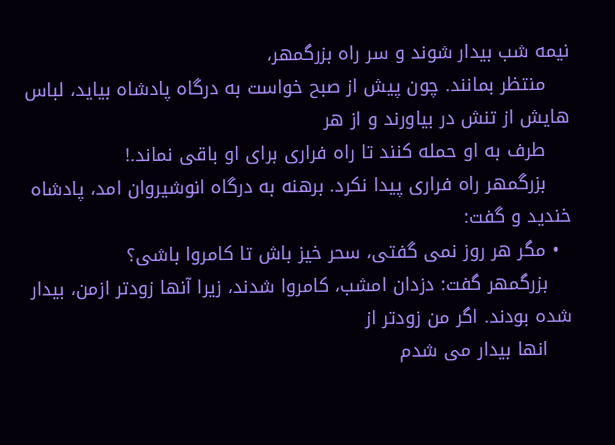نیمه شب بیدار شوند و سر راه بزرگمهر،
    منتظر بمانند. چون پیش از صبح خواست به درگاه پادشاه بیاید، لباس هایش از تنش در بیاورند و از هر
    طرف به او حمله کنند تا راه فراری برای او باقی نماند.!
    بزرگمهر راه فراری پیدا نکرد. برهنه به درگاه انوشیروان امد، پادشاه خندید و گفت:
  • مگر هر روز نمی گفتی، سحر خیز باش تا کامروا باشی؟
    بزرگمهر گفت: دزدان امشب، کامروا شدند، زیرا آنها زودتر ازمن، بیدار شده بودند. اگر من زودتر از
    انها بیدار می شدم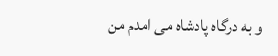و به درگاه پادشاه می امدم من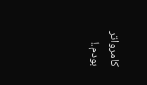کامرواتر بودم.!